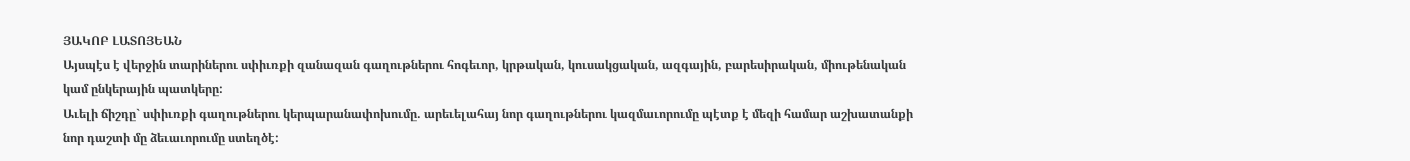ՅԱԿՈԲ ԼԱՏՈՅԵԱՆ
Այսպէս է վերջին տարիներու սփիւռքի զանազան գաղութներու հոգեւոր, կրթական, կուսակցական, ազգային, բարեսիրական, միութենական կամ ընկերային պատկերը:
Աւելի ճիշդը` սփիւռքի գաղութներու կերպարանափոխումը. արեւելահայ նոր գաղութներու կազմաւորումը պէտք է մեզի համար աշխատանքի նոր դաշտի մը ձեւաւորումը ստեղծէ: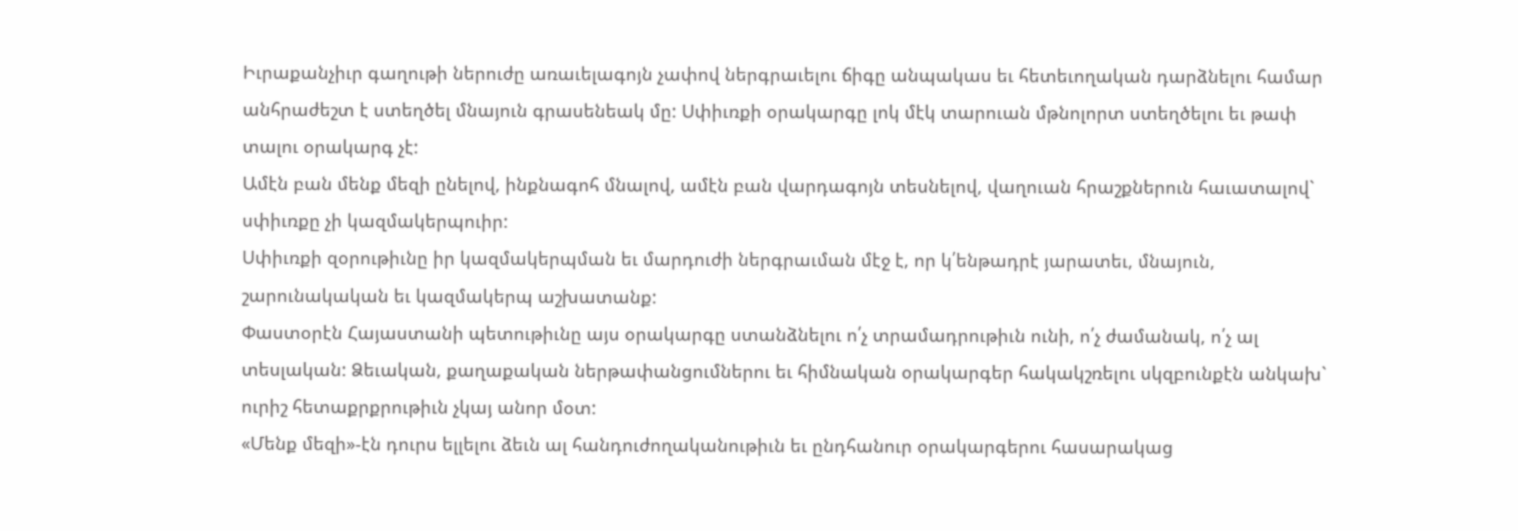Իւրաքանչիւր գաղութի ներուժը առաւելագոյն չափով ներգրաւելու ճիգը անպակաս եւ հետեւողական դարձնելու համար անհրաժեշտ է ստեղծել մնայուն գրասենեակ մը: Սփիւռքի օրակարգը լոկ մէկ տարուան մթնոլորտ ստեղծելու եւ թափ տալու օրակարգ չէ:
Ամէն բան մենք մեզի ընելով, ինքնագոհ մնալով, ամէն բան վարդագոյն տեսնելով, վաղուան հրաշքներուն հաւատալով` սփիւռքը չի կազմակերպուիր:
Սփիւռքի զօրութիւնը իր կազմակերպման եւ մարդուժի ներգրաւման մէջ է, որ կ՛ենթադրէ յարատեւ, մնայուն, շարունակական եւ կազմակերպ աշխատանք:
Փաստօրէն Հայաստանի պետութիւնը այս օրակարգը ստանձնելու ո՛չ տրամադրութիւն ունի, ո՛չ ժամանակ, ո՛չ ալ տեսլական: Ձեւական, քաղաքական ներթափանցումներու եւ հիմնական օրակարգեր հակակշռելու սկզբունքէն անկախ` ուրիշ հետաքրքրութիւն չկայ անոր մօտ:
«Մենք մեզի»-էն դուրս ելլելու ձեւն ալ հանդուժողականութիւն եւ ընդհանուր օրակարգերու հասարակաց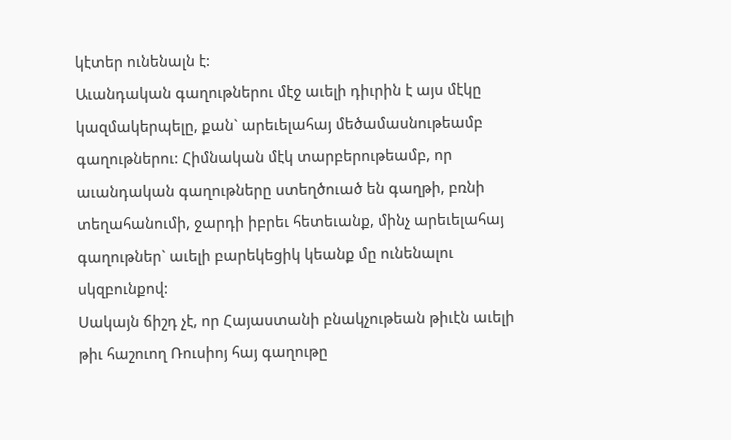կէտեր ունենալն է:
Աւանդական գաղութներու մէջ աւելի դիւրին է այս մէկը կազմակերպելը, քան` արեւելահայ մեծամասնութեամբ գաղութներու: Հիմնական մէկ տարբերութեամբ, որ աւանդական գաղութները ստեղծուած են գաղթի, բռնի տեղահանումի, ջարդի իբրեւ հետեւանք, մինչ արեւելահայ գաղութներ` աւելի բարեկեցիկ կեանք մը ունենալու սկզբունքով:
Սակայն ճիշդ չէ, որ Հայաստանի բնակչութեան թիւէն աւելի թիւ հաշուող Ռուսիոյ հայ գաղութը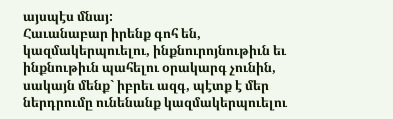այսպէս մնայ:
Հաւանաբար իրենք գոհ են, կազմակերպուելու, ինքնուրոյնութիւն եւ ինքնութիւն պահելու օրակարգ չունին, սակայն մենք` իբրեւ ազգ, պէտք է մեր ներդրումը ունենանք կազմակերպուելու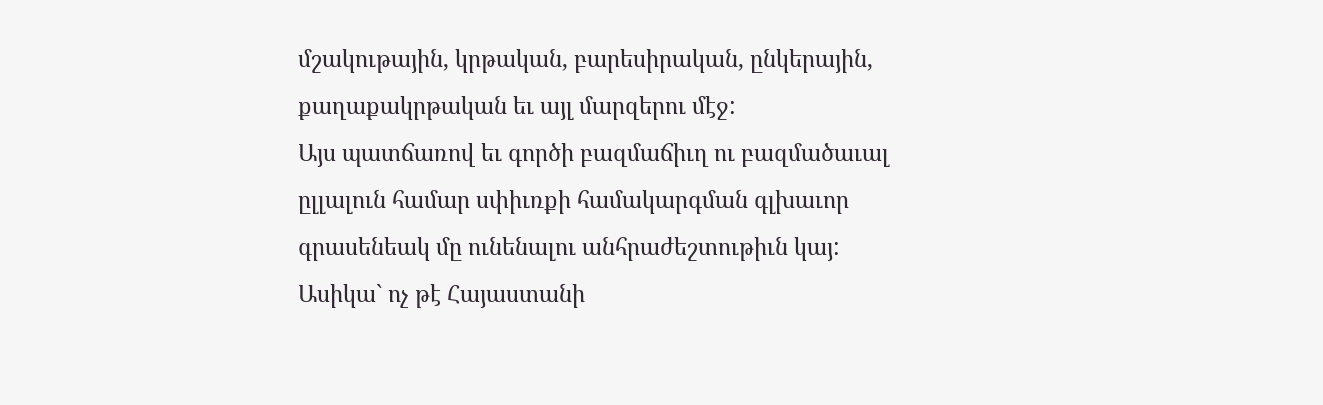մշակութային, կրթական, բարեսիրական, ընկերային, քաղաքակրթական եւ այլ մարզերու մէջ:
Այս պատճառով եւ գործի բազմաճիւղ ու բազմածաւալ ըլլալուն համար սփիւռքի համակարգման գլխաւոր գրասենեակ մը ունենալու անհրաժեշտութիւն կայ:
Ասիկա` ոչ թէ Հայաստանի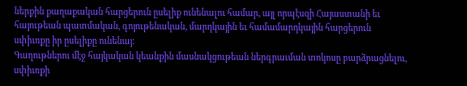ներքին քաղաքական հարցերուն ըսելիք ունենալու համար, այլ որպէսզի Հայաստանի եւ հայութեան պատմական, գոյութենական, մարդկային եւ համամարդկային հարցերուն սփիւռքը իր ըսելիքը ունենայ:
Գաղութներու մէջ հայկական կեանքին մասնակցութեան ներգրաւման տոկոսը բարձրացնելու, սփիւռքի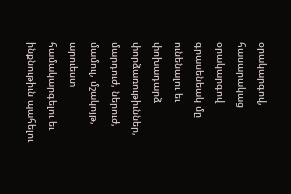օրակարգով, հասարակաց օրակարգով գրասենեակ մը ունենալու եւ փոխադարձ փորձառութիւններ, մարդուժ, ներուժ, մամուլ, մշակոյթ, արուեստ համակարգելու եւ ինքնութիւն պահելու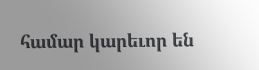համար կարեւոր են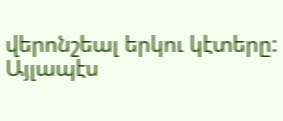վերոնշեալ երկու կէտերը:
Այլապէս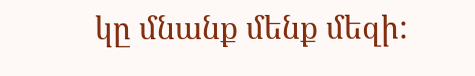կը մնանք մենք մեզի: